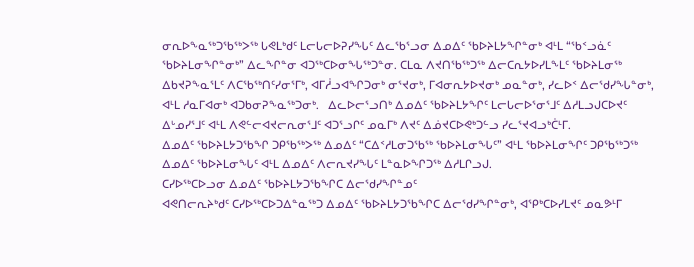ᓂᕆᐅᖕᓇᖅᑐᖃᖅᐳᖅ ᒐᕙᒪᒃᑯᑦ ᒪᓕᒐᓕᐅᕈᓯᖓᑦ ᐃᓚᖃᕐᓗᓂ ᐃᓄᐃᑦ ᖃᐅᔨᒪᔭᖏᓐᓂᒃ ᐊᒻᒪ “ᖃᑉᓗᓈᑦ ᖃᐅᔨᒪᓂᖏᓐᓂᒃ” ᐃᓚᖏᓐᓂ ᐊᑐᖅᑕᐅᓂᖓᖅᑐᓐᓂ. ᑕᒪᓇ ᐱᔪᑎᖃᖅᑐᖅ ᐃᓕᑕᕆᔭᐅᓯᒪᖕᒪᑦ ᖃᐅᔨᒪᓂᖅ ᐃᑲᔪᕈᖕᓇᕐᒪᑦ ᐱᑕᖃᖅᑎᑦᓯᓂᕐᒥᒃ, ᐊᒥᓲᓗᐊᖏᑐᓂᒃ ᓂᕐᔪᓂᒃ, ᒥᐊᓂᕆᔭᐅᔪᓂᒃ ᓄᓇᓐᓂᒃ, ᓯᓚᐅᑉ ᐃᓕᖁᓯᖓᓐᓂᒃ, ᐊᒻᒪ ᓱᓇᒥᐊᓂᒃ ᐊᑐᑲᓂᕈᖕᓇᖅᑐᓂᒃ.   ᐃᓚᐅᓕᕐᓗᑎᒃ ᐃᓄᐃᑦ ᖃᐅᔨᒪᔭᖏᑦ ᒪᓕᒐᓕᐅᕐᓂᕐᒧᑦ ᐃᓱᒪᓗᒍᑕᐅᔪᑦ ᐃᒡᓄᓯᕐᒧᑦ ᐊᒻᒪ ᐱᕙᓪᓕᐊᔪᓕᕆᓂᕐᒧᑦ ᐊᑐᕐᓗᒋᑦ ᓄᓇᒥᒃ ᐱᔪᑦ ᐃᓅᔪᑕᐅᕙᒃᑐᓪᓗ ᓯᓚᕐᔪᐊᓗᒃᑖᒻᒥ.
ᐃᓄᐃᑦ ᖃᐅᔨᒪᔭᑐᖃᖏ ᑐᑭᖃᖅᐳᖅ ᐃᓄᐃᑦ “ᑕᐃᑉᓱᒪᓂᑐᖃᖅ ᖃᐅᔨᒪᓂᖓᑦ” ᐊᒻᒪ ᖃᐅᔨᒪᓂᖏᑦ ᑐᑭᖃᖅᑐᖅ ᐃᓄᐃᑦ ᖃᐅᔨᒪᓂᖓᑦ ᐊᒻᒪ ᐃᓄᐃᑦ ᐱᓕᕆᔪᓯᖓᑦ ᒪᓐᓇᐅᖏᑐᖅ ᐃᓱᒪᒋᓗᒍ.
ᑕᓯᐅᖅᑕᐅᓗᓂ ᐃᓄᐃᑦ ᖃᐅᔨᒪᔭᑐᖃᖏᑕ ᐃᓕᖁᓯᖏᓐᓄᑦ
ᐊᕙᑎᓕᕆᔨᒃᑯᑦ ᑕᓯᐅᖅᑕᐅᑐᐃᓐᓇᖅᑐ ᐃᓄᐃᑦ ᖃᐅᔨᒪᔭᑐᖃᖏᑕ ᐃᓕᖁᓯᖏᓐᓂᒃ, ᐊᕿᒃᑕᐅᓯᒪᔪᑦ ᓄᓇᕗᒻᒥ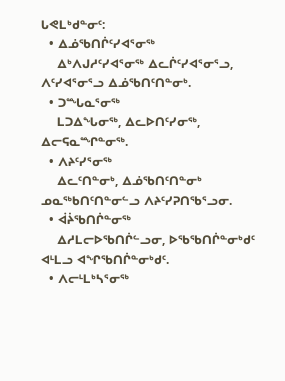ᒐᕙᒪᒃᑯᓐᓂᑦ:
  • ᐃᓅᖃᑎᒌᑦᓯᐊᕐᓂᖅ
    ᐃᒃᐱᒍᓱᑦᓯᐊᕐᓂᖅ ᐃᓚᒌᑦᓯᐊᕐᓂᕐᓗ, ᐱᑦᓯᐊᕐᓂᕐᓗ ᐃᓅᖃᑎᑦᑎᓐᓂᒃ.
  • ᑐᙵᓇᕐᓂᖅ
    ᒪᑐᐃᖓᓂᖅ, ᐃᓚᐅᑎᑦᓯᓂᖅ, ᐃᓕᕋᓇᙱᓐᓂᖅ.
  • ᐱᔨᑦᓯᕐᓂᖅ
    ᐃᓚᑦᑎᓐᓂᒃ, ᐃᓅᖃᑎᑦᑎᓐᓂᒃ ᓄᓇᖅᑲᑎᑦᑎᓐᓂᓪᓗ ᐱᔨᑦᓯᕈᑎᖃᕐᓗᓂ.
  • ᐋᔩᖃᑎᒌᓐᓂᖅ
    ᐃᓱᒪᓕᐅᖃᑎᒌᓪᓗᓂ, ᐅᖃᖃᑎᒌᓐᓂᒃᑯᑦ ᐊᒻᒪᓗ ᐊᖏᖃᑎᒌᓐᓂᒃᑯᑦ.
  • ᐱᓕᒻᒪᒃᓴᕐᓂᖅ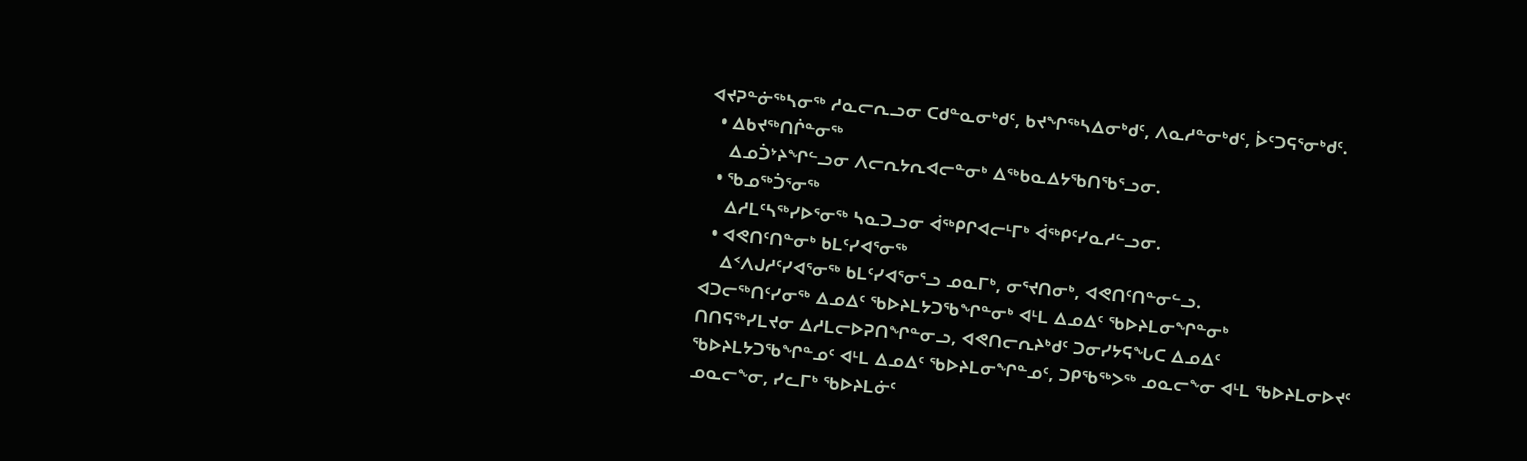ᐊᔪᕈᓐᓃᖅᓴᓂᖅ ᓱᓇᓕᕆᓗᓂ ᑕᑯᓐᓇᓂᒃᑯᑦ, ᑲᔪᖏᖅᓴᐃᓂᒃᑯᑦ, ᐱᓇᓱᓐᓂᒃᑯᑦ, ᐆᑦᑐᕋᕐᓂᒃᑯᑦ.
  • ᐃᑲᔪᖅᑎᒌᓐᓂᖅ
    ᐃᓄᑑᔾᔨᖏᓪᓗᓂ ᐱᓕᕆᔭᕆᐊᓕᓐᓂᒃ ᐃᖅᑲᓇᐃᔭᖃᑎᖃᕐᓗᓂ.
  • ᖃᓄᖅᑑᕐᓂᖅ
    ᐃᓱᒪᑦᓴᖅᓯᐅᕐᓂᖅ ᓴᓇᑐᓗᓂ ᐋᖅᑭᒋᐊᓕᒻᒥᒃ ᐋᖅᑭᑦᓯᓇᓱᓪᓗᓂ.
  • ᐊᕙᑎᑦᑎᓐᓂᒃ ᑲᒪᑦᓯᐊᕐᓂᖅ
    ᐃᑉᐱᒍᓱᑦᓯᐊᕐᓂᖅ ᑲᒪᑦᓯᐊᕐᓂᕐᓗ ᓄᓇᒥᒃ, ᓂᕐᔪᑎᓂᒃ, ᐊᕙᑎᑦᑎᓐᓂᓪᓗ.
ᐊᑐᓕᖅᑎᑦᓯᓂᖅ ᐃᓄᐃᑦ ᖃᐅᔨᒪᔭᑐᖃᖏᓐᓂᒃ ᐊᒻᒪ ᐃᓄᐃᑦ ᖃᐅᔨᒪᓂᖏᓐᓂᒃ
ᑎᑎᕋᖅᓯᒪᔪᓂ ᐃᓱᒪᓕᐅᕈᑎᖏᓐᓂᓗ, ᐊᕙᑎᓕᕆᔨᒃᑯᑦ ᑐᓂᓯᔭᕋᖓᑕ ᐃᓄᐃᑦ ᖃᐅᔨᒪᔭᑐᖃᖏᓐᓄᑦ ᐊᒻᒪ ᐃᓄᐃᑦ ᖃᐅᔨᒪᓂᖏᓐᓄᑦ, ᑐᑭᖃᖅᐳᖅ ᓄᓇᓕᖕᓂ ᐊᒻᒪ ᖃᐅᔨᒪᓂᐅᔪᑦ ᓄᓇᓕᖕᓂ, ᓯᓚᒥᒃ ᖃᐅᔨᒪᓃᑦ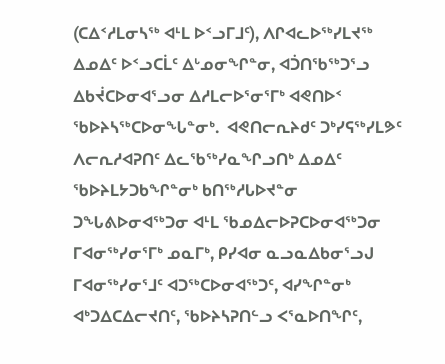(ᑕᐃᑉᓱᒪᓂᓴᖅ ᐊᒻᒪ ᐅᑉᓗᒥᒧᑦ), ᐱᒋᐊᓚᐅᖅᓯᒪᔪᖅ ᐃᓄᐃᑦ ᐅᑉᓗᑕᒫᑦ ᐃᒡᓄᓂᖏᓐᓂ, ᐊᑑᑎᖃᖅᑐᕐᓗ ᐃᑲᔫᑕᐅᓂᐊᕐᓗᓂ ᐃᓱᒪᓕᐅᕐᓂᕐᒥᒃ ᐊᕙᑎᐅᑉ ᖃᐅᔨᓴᖅᑕᐅᓂᖓᓐᓂᒃ.  ᐊᕙᑎᓕᕆᔨᑯᑦ ᑐᒃᓯᕋᖅᓯᒪᕗᑦ ᐱᓕᕆᓱᐊᕈᑎᑦ ᐃᓚᖃᖅᓯᓇᖏᓗᑎᒃ ᐃᓄᐃᑦ ᖃᐅᔨᒪᔭᑐᑲᖏᓐᓂᒃ ᑲᑎᖅᓱᒐᐅᔪᓐᓂ ᑐᖓᕕᐅᓂᐊᖅᑐᓂ ᐊᒻᒪ ᖃᓄᐃᓕᐅᕈᑕᐅᓂᐊᖅᑐᓂ ᒥᐊᓂᖅᓯᓂᕐᒥᒃ ᓄᓇᒥᒃ, ᑭᓯᐊᓂ ᓇᓗᓇᐃᑲᓂᕐᓗᒍ ᒥᐊᓂᖅᓯᓂᕐᒧᑦ ᐊᑐᖅᑕᐅᓂᐊᖅᑐᑦ, ᐊᓯᖏᓐᓂᒃ ᐊᒃᑐᐃᑕᐃᓕᔪᑎᑦ, ᖃᐅᔨᓴᕈᑎᓪᓗ ᐸᕐᓇᐅᑎᖏᑦ,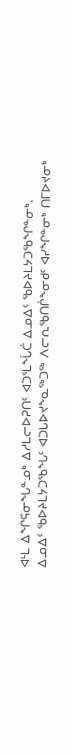ᐊᒻᒪ ᐃᖏᕋᓂᖓᓐᓄᒃ ᐃᓱᒪᓕᐅᕈᑎᑦ ᐊᑐᕐᒪᖔᑖ ᐃᓄᐃᑦ ᖃᐅᔨᒪᔭᑐᖃᖏᓐᓂᒃ.
ᐃᓄᐃᑦ ᖃᐅᔨᒪᔭᑐᖃᖓᑦ ᐊᑐᒐᐅᔪᖕᓇᖅᑐᖅ ᐱᓕᕆᖃᑎᒌᖕᓂᑯᑦ ᐊᓯᖏᓐᓂᒃ ᑎᒥᐅᔪᓂᒃ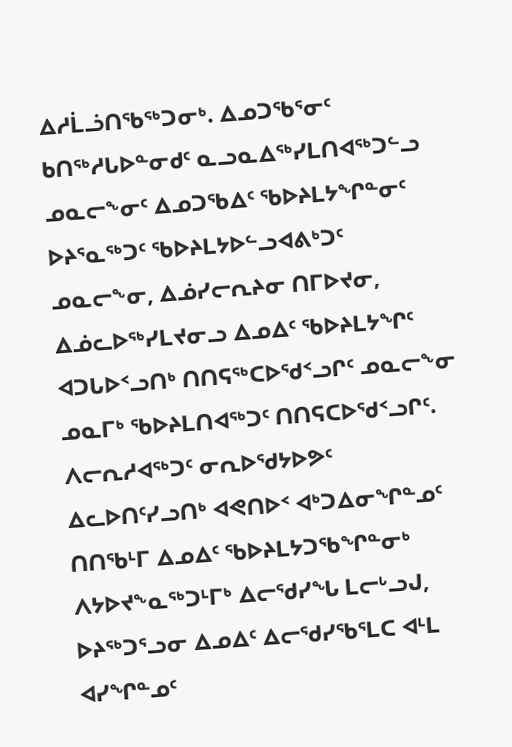ᐃᓱᒫᓘᑎᖃᖅᑐᓂᒃ. ᐃᓄᑐᖃᕐᓂᑦ ᑲᑎᖅᓱᒐᐅᓐᓂᑯᑦ ᓇᓗᓇᐃᖅᓯᒪᑎᐊᖅᑐᓪᓗ ᓄᓇᓕᖕᓂᑦ ᐃᓄᑐᖃᐃᑦ ᖃᐅᔨᒪᔭᖏᓐᓂᑦ ᐅᔨᕐᓇᖅᑐᑦ ᖃᐅᔨᒪᔭᐅᓪᓗᐊᕕᒃᑐᑦ ᓄᓇᓕᖕᓂ, ᐃᓅᓯᓕᕆᔨᓂ ᑎᒥᐅᔪᓂ, ᐃᓅᓚᐅᖅᓯᒪᔪᓂᓗ ᐃᓄᐃᑦ ᖃᐅᔨᒪᔭᖏᑦ ᐊᑐᒐᐅᑉᓗᑎᒃ ᑎᑎᕋᖅᑕᐅᖁᑉᓗᒋᑦ ᓄᓇᓕᖕᓂ ᓄᓇᒥᒃ ᖃᐅᔨᒪᑎᐊᖅᑐᑦ ᑎᑎᕋᑕᐅᖁᑉᓗᒋᑦ. ᐱᓕᕆᓱᐊᖅᑐᑦ ᓂᕆᐅᖁᔭᐅᕗᑦ ᐃᓚᐅᑎᑦᓯᓗᑎᒃ ᐊᕙᑎᐅᑉ ᐊᒃᑐᐃᓂᖏᓐᓄᑦ ᑎᑎᖃᒻᒥ ᐃᓄᐃᑦ ᖃᐅᔨᒪᔭᑐᖃᖏᓐᓂᒃ ᐱᔭᐅᔪᖕᓇᖅᑐᒻᒥᒃ ᐃᓕᖁᓯᖓ ᒪᓕᒡᓗᒍ, ᐅᔨᖅᑐᕐᓗᓂ ᐃᓄᐃᑦ ᐃᓕᖁᓯᖃᕐᒪᑕ ᐊᒻᒪ ᐊᓯᖏᓐᓄᑦ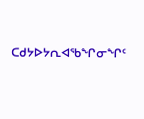ᑕᑯᔭᐅᔭᕆᐊᖃᖏᓂᖏᑦ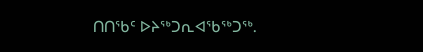ᑎᑎᖃᑦ ᐅᔨᖅᑐᕆᐊᖃᖅᑐᖅ.